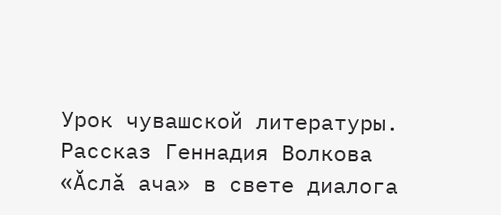Урок чувашской литературы. Рассказ Геннадия Волкова «Ăслă ача» в свете диалога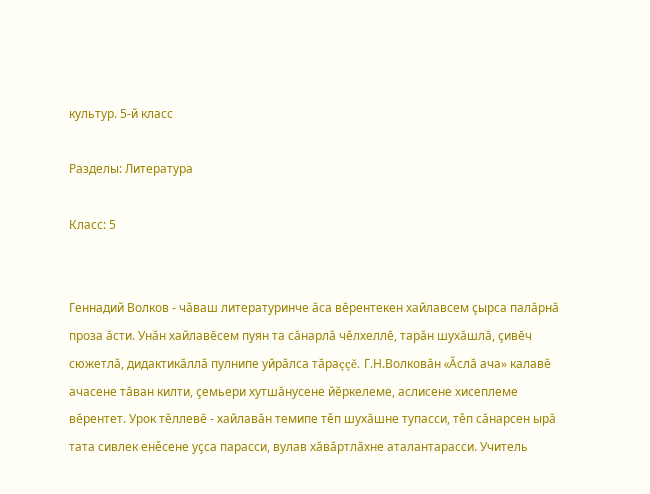культур. 5-й класс

Разделы: Литература

Класс: 5


Геннадий Волков - чăваш литературинче ăса вĕрентекен хайлавсем çырса палăрнă проза ăсти. Унăн хайлавĕсем пуян та сăнарлă чĕлхеллĕ, тарăн шухăшлă, çивĕч сюжетлă, дидактикăллă пулнипе уйрăлса тăраççĕ. Г.Н.Волковăн «Ăслă ача» калавĕ ачасене тăван килти, çемьери хутшăнусене йĕркелеме, аслисене хисеплеме вĕрентет. Урок тĕллевĕ - хайлавăн темипе тěп шухăшне тупасси, тěп сăнарсен ырă тата сивлек енěсене уçса парасси, вулав хăвăртлăхне аталантарасси. Учитель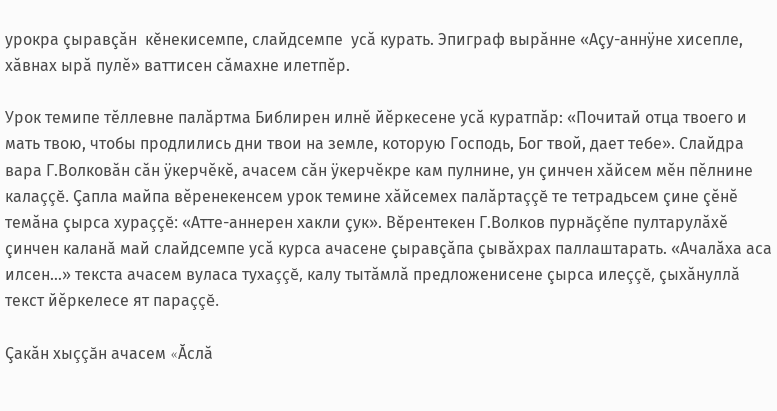урокра çыравçăн  кěнекисемпе, слайдсемпе  усă курать. Эпиграф вырăнне «Аçу-аннÿне хисепле, хăвнах ырă пулĕ» ваттисен сăмахне илетпĕр.

Урок темипе тĕллевне палăртма Библирен илнĕ йĕркесене усă куратпăр: «Почитай отца твоего и мать твою, чтобы продлились дни твои на земле, которую Господь, Бог твой, дает тебе». Слайдра вара Г.Волковăн сăн ÿкерчĕкĕ, ачасем сăн ÿкерчĕкре кам пулнине, ун çинчен хăйсем мĕн пĕлнине калаççĕ. Çапла майпа вĕренекенсем урок темине хăйсемех палăртаççĕ те тетрадьсем çине çĕнĕ темăна çырса хураççĕ: «Атте-аннерен хакли çук». Вěрентекен Г.Волков пурнăçěпе пултарулăхĕ çинчен каланǎ май слайдсемпе усă курса ачасене çыравçăпа çывăхрах паллаштарать. «Ачалăха аса илсен…» текста ачасем вуласа тухаççĕ, калу тытăмлă предложенисене çырса илеççĕ, çыхăнуллă текст йĕркелесе ят параççĕ.

Çакăн хыççăн ачасем «Ăслă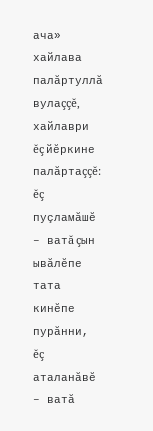ача» хайлава палăртуллă вулаççĕ, хайлаври ĕç йĕркине палăртаççĕ: ĕç пуçламăшĕ – ватă çын ывăлĕпе тата кинĕпе пурăнни, ĕç аталанăвĕ – ватă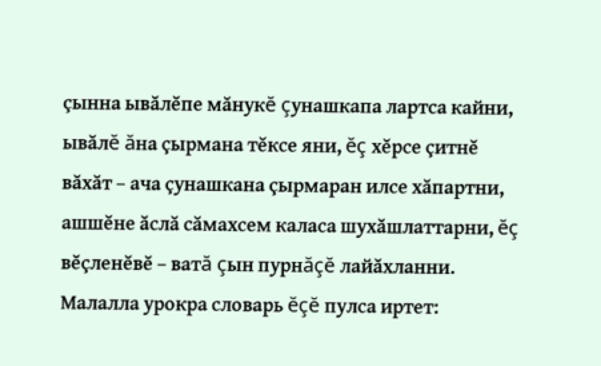çынна ывăлĕпе мăнукĕ çунашкапа лартса кайни, ывăлĕ ăна çырмана тĕксе яни, ĕç хĕрсе çитнĕ вăхăт – ача çунашкана çырмаран илсе хăпартни, ашшĕне ăслă сăмахсем каласа шухăшлаттарни, ĕç вĕçленĕвĕ – ватă çын пурнăçĕ лайăхланни.
Малалла урокра словарь ĕçĕ пулса иртет: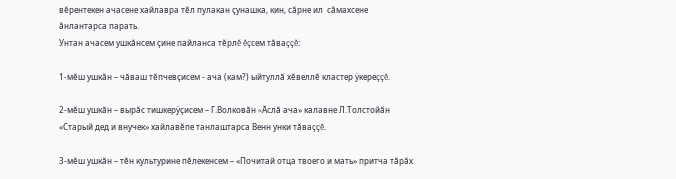вĕрентекен ачасене хайлавра тĕл пулакан çунашка, кин, сăрне ил  сăмахсене ăнлантарса парать.
Унтан ачасем ушкăнсем çине пайланса тĕрлĕ ĕçсем тăваççĕ:

1-мĕш ушкăн – чăваш тĕпчевçисем - ача (кам?) ыйтуллă хĕвеллĕ кластер ÿкереççĕ.

2-мĕш ушкăн – вырăс тишкерÿçисем – Г.Волковăн «Ăслă ача» калавне Л.Толстойăн «Старый дед и внучек» хайлавĕпе танлаштарса Венн унки тăваççĕ.

3-мĕш ушкăн – тĕн культурине пĕлекенсем – «Почитай отца твоего и мать» притча тăрăх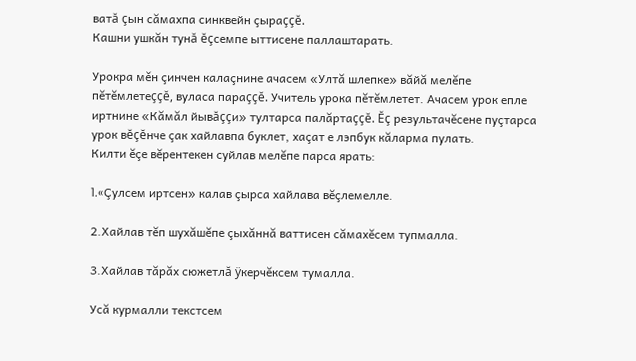ватă çын сăмахпа синквейн çыраççĕ.
Кашни ушкăн тунă ĕçсемпе ыттисене паллаштарать.

Урокра мěн çинчен калаçнине ачасем «Ултă шлепке» вăйă мелĕпе пĕтĕмлетеççĕ, вуласа параççĕ. Учитель урока пĕтĕмлетет. Ачасем урок епле иртнине «Кăмăл йывăççи» тултарса палăртаççĕ. Ĕç результачĕсене пуçтарса урок вĕçĕнче çак хайлавпа буклет, хаçат е лэпбук кăларма пулать.
Килти ĕçе вĕрентекен суйлав мелĕпе парса ярать:

1.«Çулсем иртсен» калав çырса хайлава вĕçлемелле.

2.Хайлав тĕп шухăшĕпе çыхăннă ваттисен сăмахĕсем тупмалла.

3.Хайлав тăрăх сюжетлă ÿкерчĕксем тумалла.

Усă курмалли текстсем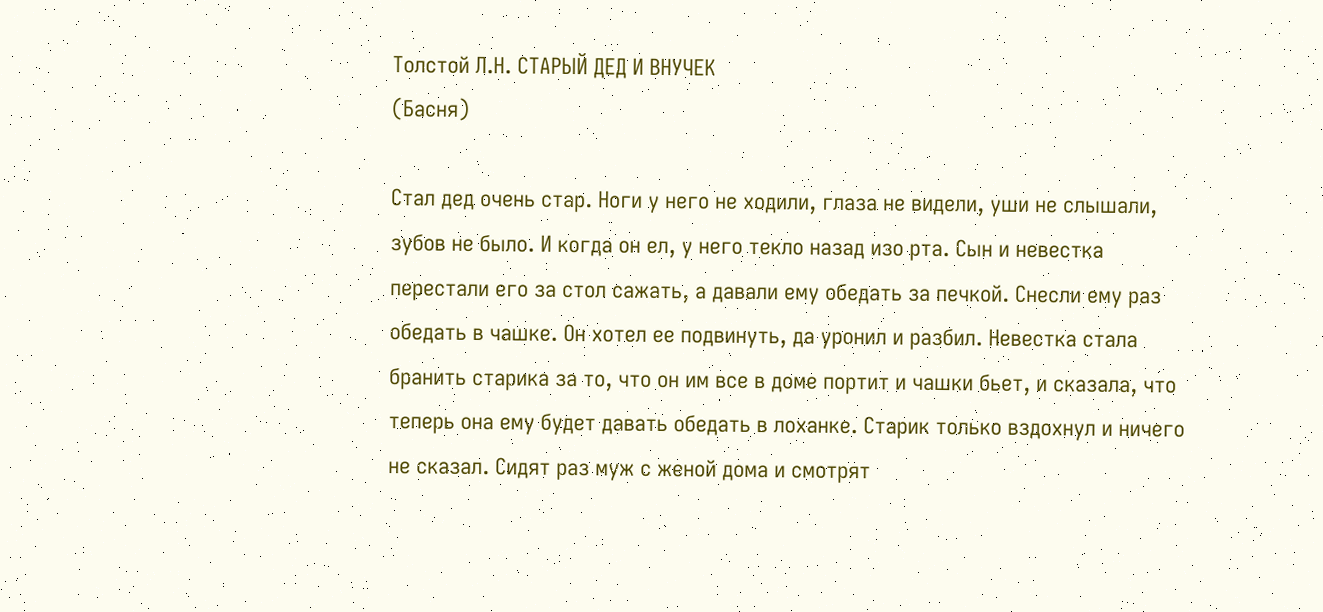Толстой Л.Н. СТАРЫЙ ДЕД И ВНУЧЕК
(Басня)

Стал дед очень стар. Ноги у него не ходили, глаза не видели, уши не слышали, зубов не было. И когда он ел, у него текло назад изо рта. Сын и невестка перестали его за стол сажать, а давали ему обедать за печкой. Снесли ему раз обедать в чашке. Он хотел ее подвинуть, да уронил и разбил. Невестка стала бранить старика за то, что он им все в доме портит и чашки бьет, и сказала, что теперь она ему будет давать обедать в лоханке. Старик только вздохнул и ничего не сказал. Сидят раз муж с женой дома и смотрят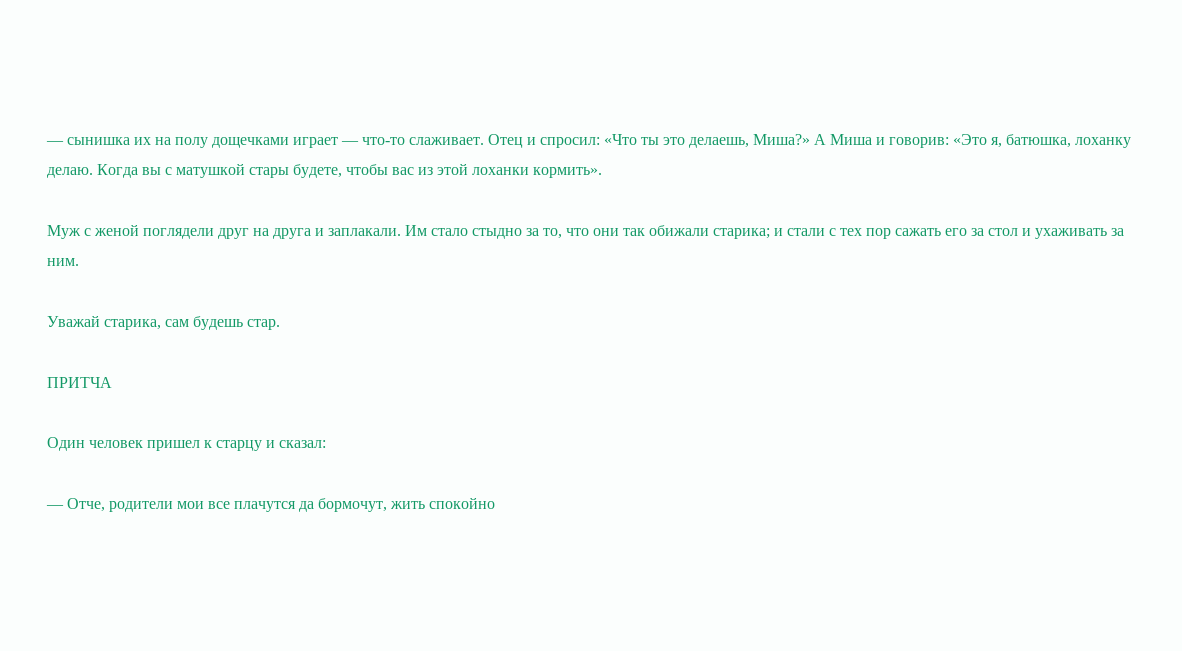— сынишка их на полу дощечками играет — что-то слаживает. Отец и спросил: «Что ты это делаешь, Миша?» А Миша и говорив: «Это я, батюшка, лоханку делаю. Когда вы с матушкой стары будете, чтобы вас из этой лоханки кормить».

Муж с женой поглядели друг на друга и заплакали. Им стало стыдно за то, что они так обижали старика; и стали с тех пор сажать его за стол и ухаживать за ним.

Уважай старика, сам будешь стар.

ПРИТЧА

Один человек пришел к старцу и сказал:

— Отче, родители мои все плачутся да бормочут, жить спокойно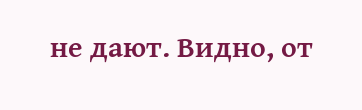не дают. Видно, от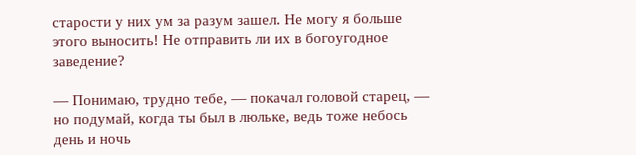старости у них ум за разум зашел. Не могу я больше этого выносить! Не отправить ли их в богоугодное заведение?

— Понимаю, трудно тебе, — покачал головой старец, — но подумай, когда ты был в люльке, ведь тоже небось день и ночь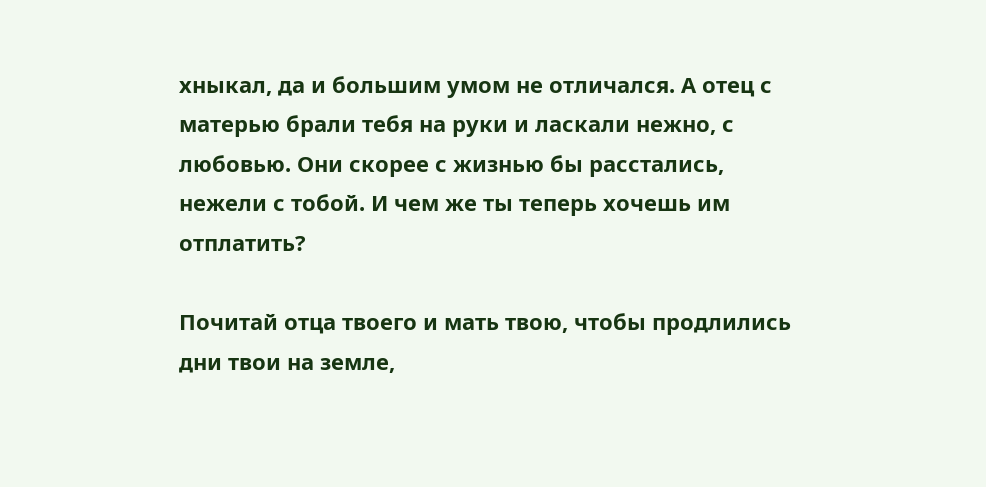хныкал, да и большим умом не отличался. А отец с матерью брали тебя на руки и ласкали нежно, с любовью. Они скорее с жизнью бы расстались, нежели с тобой. И чем же ты теперь хочешь им отплатить?

Почитай отца твоего и мать твою, чтобы продлились дни твои на земле,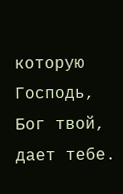которую Господь, Бог твой, дает тебе.